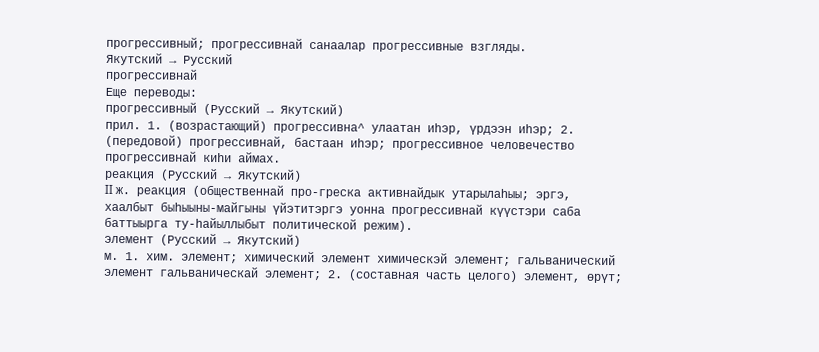прогрессивный; прогрессивнай санаалар прогрессивные взгляды.
Якутский → Русский
прогрессивнай
Еще переводы:
прогрессивный (Русский → Якутский)
прил. 1. (возрастающий) прогрессивна^ улаатан иһэр, үрдээн иһэр; 2. (передовой) прогрессивнай, бастаан иһэр; прогрессивное человечество прогрессивнай киһи аймах.
реакция (Русский → Якутский)
II ж. реакция (общественнай про-греска активнайдык утарылаһыы; эргэ, хаалбыт быһыыны-майгыны үйэтитэргэ уонна прогрессивнай күүстэри саба баттыырга ту-һайыллыбыт политической режим).
элемент (Русский → Якутский)
м. 1. хим. элемент; химический элемент химическэй элемент; гальванический элемент гальваническай элемент; 2. (составная часть целого) элемент, өрүт;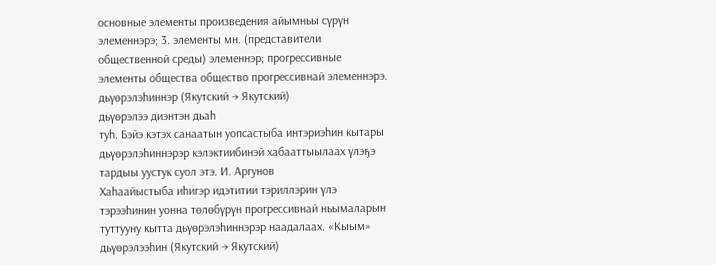основные элементы произведения айымньы сүрүн элеменнэрэ; 3. элементы мн. (представители общественной среды) элеменнэр; прогрессивные элементы общества общество прогрессивнай элеменнэрэ.
дьүөрэлэһиннэр (Якутский → Якутский)
дьүөрэлээ диэнтэн дьаһ
туһ. Бэйэ кэтэх санаатын уопсастыба интэриэһин кытары дьүөрэлэһиннэрэр кэлэктиибинэй хабааттыылаах үлэҕэ тардыы уустук суол этэ. И. Аргунов
Хаһаайыстыба иһигэр идэтитии тэриллэрин үлэ тэрээһинин уонна төлөбүрүн прогрессивнай ньымаларын туттууну кытта дьүөрэлэһиннэрэр наадалаах. «Кыым»
дьүөрэлээһин (Якутский → Якутский)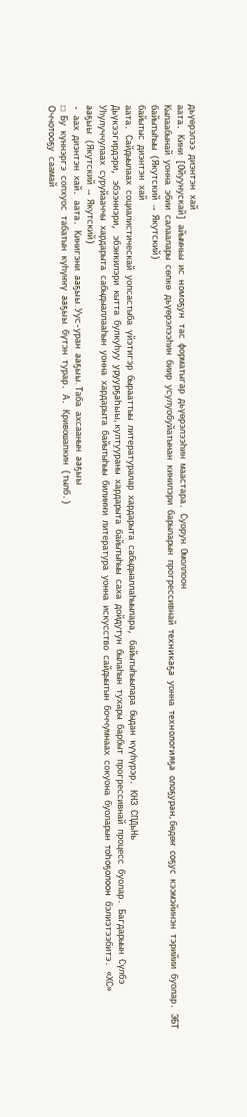дьүөрэлээ диэнтэн хай
аата. Кини [Ойуунускай] айымньы ис номоҕун тас форматыгар дьүөрэлээһин маастара. Суорун Омоллоон
Кылаабынай уонна эбии салаалары сөпкө дьүөрэлээһин биир усулуобуйатынан кинилэри барыларын прогрессивнай техникаҕа уонна технологияҕа олоҕуран, бөдөҥ соҕус кээмэйинэн тэрийии буолар. ЭБТ
байытыһыы (Якутский → Якутский)
байытыс диэнтэн хай
аата. Сайдыылаах социалистическай уопсастыба үйэтигэр бырааттыы литературалар хардарыта сабыдыаллаһыылара, байытыһыылара быдан күүһүрэр. КНЗ СПДьНь
Дьүкээгирдэри, эбээннэри, эбэҥкилэри кытта булкуһуу уруурҕаһыы, култуураны хардарыта байытыһыы саха дойдутун былаһын тухары барбыт прогрессивнай процесс буолар. Багдарыын Сүлбэ
Уһулуччулаах суруйааччы хардарыта сабыдыаллааһын уонна хардарыта байытыһыы билиҥҥи литература уонна искусство сайдыытын боччумнаах сокуона буоларын тоһоҕолоон бэлиэтээбитэ. «ХС»
ааҕыы (Якутский → Якутский)
- аах диэнтэн хай. аата. Кинигэни ааҕыы. Уус-уран ааҕыы. Таба ахсаанын ааҕыы
□ Бу күннэргэ сопхуос табатын күһүҥҥү ааҕыы бүтэн турар. А. Кривошапкин (тылб.)
Оччотооҕу саамай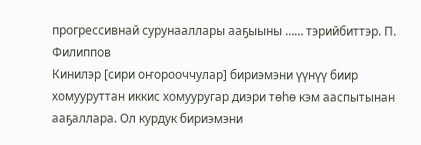прогрессивнай сурунааллары ааҕыыны …… тэрийбиттэр. П. Филиппов
Кинилэр [сири оҥорооччулар] бириэмэни үүнүү биир хомууруттан иккис хомууругар диэри төһө кэм ааспытынан ааҕаллара. Ол курдук бириэмэни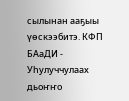сылынан ааҕыы үөскээбитэ. КФП БАаДИ - Уһулуччулаах дьоҥҥо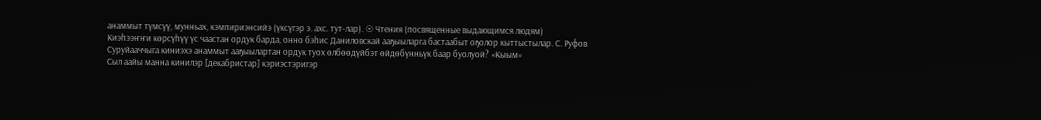анаммыт түмсүү, мунньах, кэмпириэнсийэ (үксүгэр э. ахс. тут-лар). ☉ Чтения (посвященные выдающимся людям)
Киэһээҥҥи көрсүһүү үс чаастан ордук барда, онно бэһис Даниловскай ааҕыыларга бастаабыт оҕолор кыттыстылар. С. Руфов
Суруйааччыга киниэхэ анаммыт ааҕыылартан ордук туох өлбөөдүйбэт өйдөбүнньүк баар буолуой? «Кыым»
Сыл аайы манна кинилэр [декабристар] кэриэстэригэр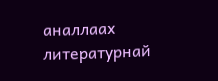аналлаах литературнай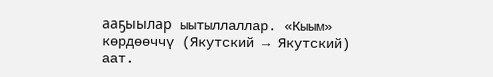ааҕыылар ыытыллаллар. «Кыым»
көрдөөччү (Якутский → Якутский)
аат.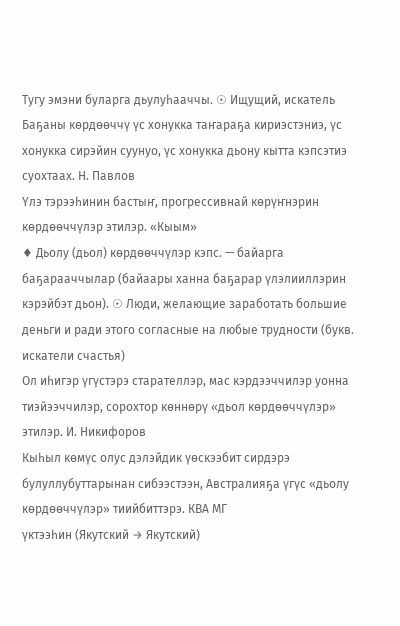Тугу эмэни буларга дьулуһааччы. ☉ Ищущий, искатель
Баҕаны көрдөөччү үс хонукка таҥараҕа кириэстэниэ, үс хонукка сирэйин суунуо, үс хонукка дьону кытта кэпсэтиэ суохтаах. Н. Павлов
Үлэ тэрээһинин бастыҥ, прогрессивнай көрүҥнэрин көрдөөччүлэр этилэр. «Кыым»
♦ Дьолу (дьол) көрдөөччүлэр кэпс. — байарга баҕарааччылар (байаары ханна баҕарар үлэлииллэрин кэрэйбэт дьон). ☉ Люди, желающие заработать большие деньги и ради этого согласные на любые трудности (букв. искатели счастья)
Ол иһигэр үгүстэрэ старателлэр, мас кэрдээччилэр уонна тиэйээччилэр, сорохтор көннөрү «дьол көрдөөччүлэр» этилэр. И. Никифоров
Кыһыл көмүс олус дэлэйдик үөскээбит сирдэрэ булуллубуттарынан сибээстээн, Австралияҕа үгүс «дьолу көрдөөччүлэр» тиийбиттэрэ. КВА МГ
үктээһин (Якутский → Якутский)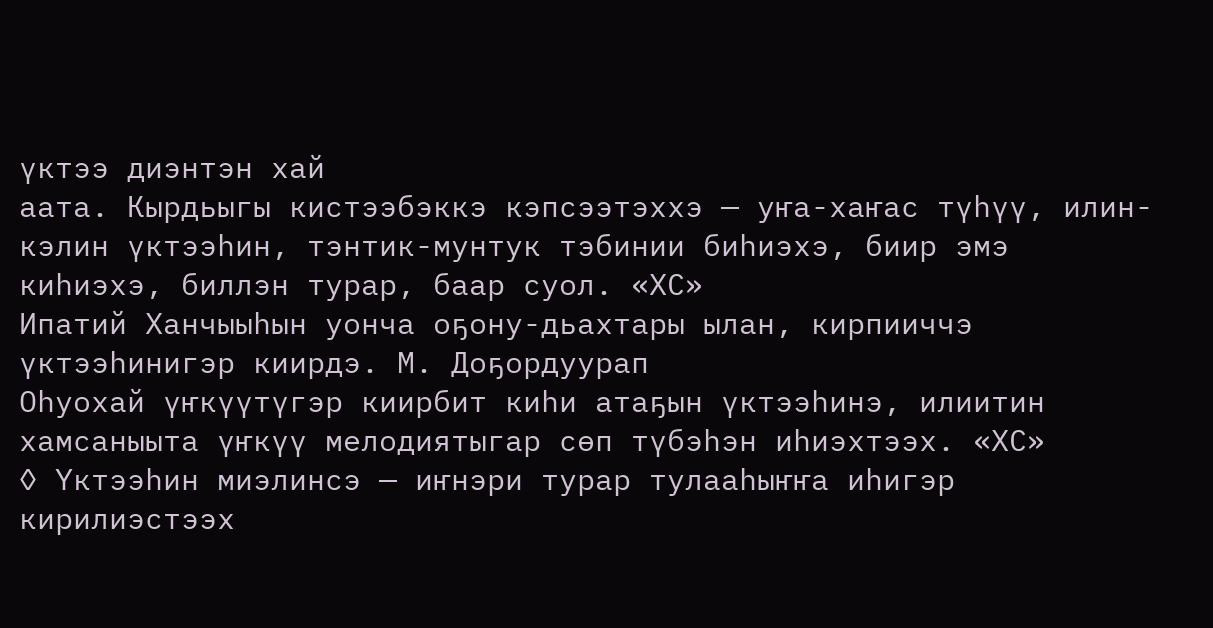үктээ диэнтэн хай
аата. Кырдьыгы кистээбэккэ кэпсээтэххэ — уҥа-хаҥас түһүү, илин-кэлин үктээһин, тэнтик-мунтук тэбинии биһиэхэ, биир эмэ киһиэхэ, биллэн турар, баар суол. «ХС»
Ипатий Ханчыыһын уонча оҕону-дьахтары ылан, кирпииччэ үктээһинигэр киирдэ. М. Доҕордуурап
Оһуохай үҥкүүтүгэр киирбит киһи атаҕын үктээһинэ, илиитин хамсаныыта үҥкүү мелодиятыгар сөп түбэһэн иһиэхтээх. «ХС»
◊ Үктээһин миэлинсэ — иҥнэри турар тулааһыҥҥа иһигэр кирилиэстээх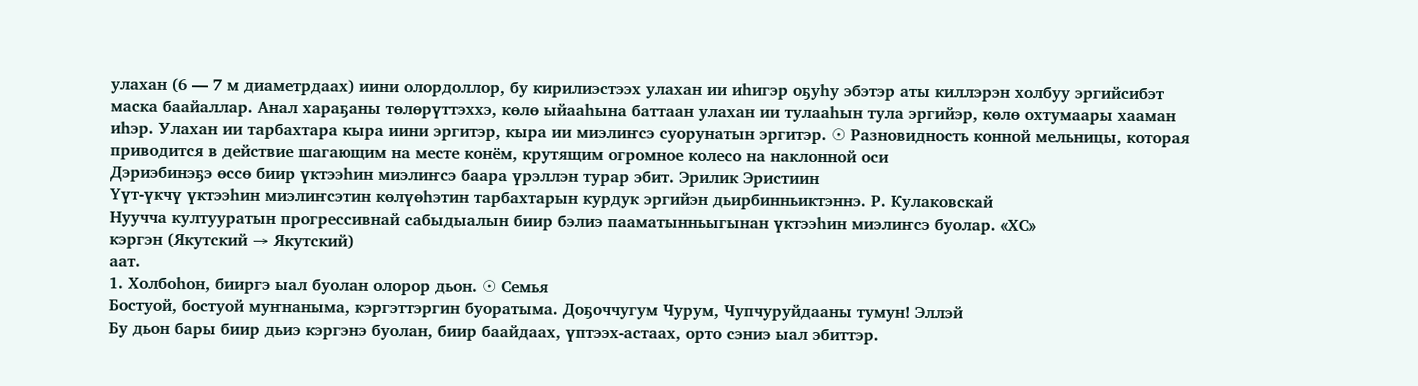улахан (6 — 7 м диаметрдаах) иини олордоллор, бу кирилиэстээх улахан ии иһигэр оҕуһу эбэтэр аты киллэрэн холбуу эргийсибэт маска баайаллар. Анал хараҕаны төлөрүттэххэ, көлө ыйааһына баттаан улахан ии тулааһын тула эргийэр, көлө охтумаары хааман иһэр. Улахан ии тарбахтара кыра иини эргитэр, кыра ии миэлиҥсэ суорунатын эргитэр. ☉ Разновидность конной мельницы, которая приводится в действие шагающим на месте конём, крутящим огромное колесо на наклонной оси
Дэриэбинэҕэ өссө биир үктээһин миэлиҥсэ баара үрэллэн турар эбит. Эрилик Эристиин
Үүт-үкчү үктээһин миэлиҥсэтин көлүөһэтин тарбахтарын курдук эргийэн дьирбинньиктэннэ. Р. Кулаковскай
Нуучча култууратын прогрессивнай сабыдыалын биир бэлиэ пааматынньыгынан үктээһин миэлиҥсэ буолар. «ХС»
кэргэн (Якутский → Якутский)
аат.
1. Холбоһон, бииргэ ыал буолан олорор дьон. ☉ Семья
Бостуой, бостуой муҥнаныма, кэргэттэргин буоратыма. Доҕоччугум Чурум, Чупчуруйдааны тумун! Эллэй
Бу дьон бары биир дьиэ кэргэнэ буолан, биир баайдаах, үптээх-астаах, орто сэниэ ыал эбиттэр.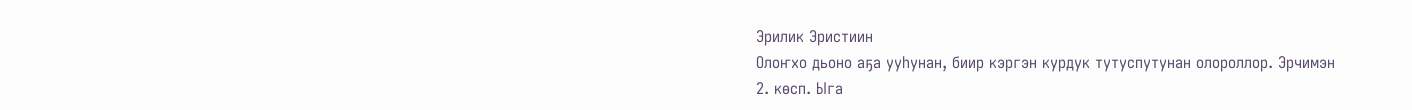Эрилик Эристиин
Олоҥхо дьоно аҕа ууһунан, биир кэргэн курдук тутуспутунан олороллор. Эрчимэн
2. көсп. Ыга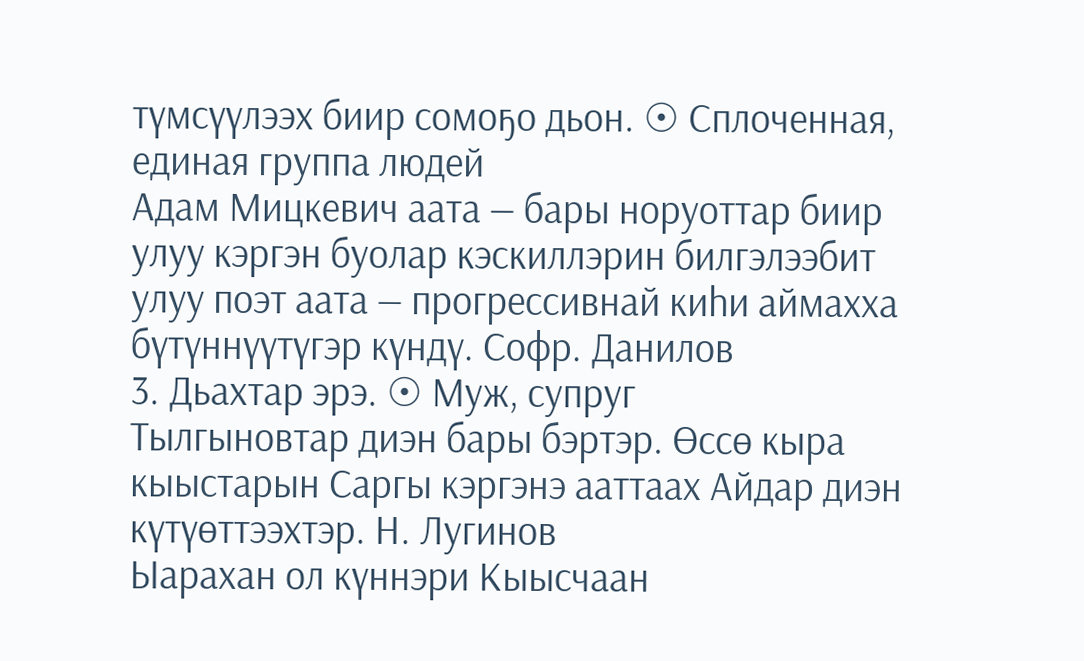түмсүүлээх биир сомоҕо дьон. ☉ Сплоченная, единая группа людей
Адам Мицкевич аата — бары норуоттар биир улуу кэргэн буолар кэскиллэрин билгэлээбит улуу поэт аата — прогрессивнай киһи аймахха бүтүннүүтүгэр күндү. Софр. Данилов
3. Дьахтар эрэ. ☉ Муж, супруг
Тылгыновтар диэн бары бэртэр. Өссө кыра кыыстарын Саргы кэргэнэ ааттаах Айдар диэн күтүөттээхтэр. Н. Лугинов
Ыарахан ол күннэри Кыысчаан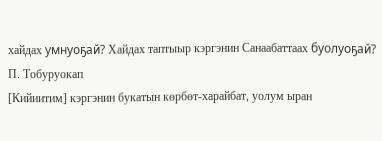хайдах умнуоҕай? Хайдах таптыыр кэргэнин Санаабаттаах буолуоҕай? П. Тобуруокап
[Кийиитим] кэргэнин букатын көрбөт-харайбат, уолум ыран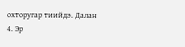охторугар тиийдэ. Далан
4. Эр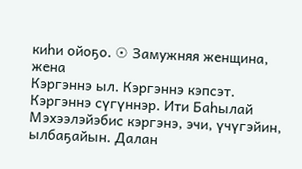киһи ойоҕо. ☉ Замужняя женщина, жена
Кэргэннэ ыл. Кэргэннэ кэпсэт. Кэргэннэ сүгүннэр. Ити Баһылай Мэхээлэйэбис кэргэнэ, эчи, үчүгэйин, ылбаҕайын. Далан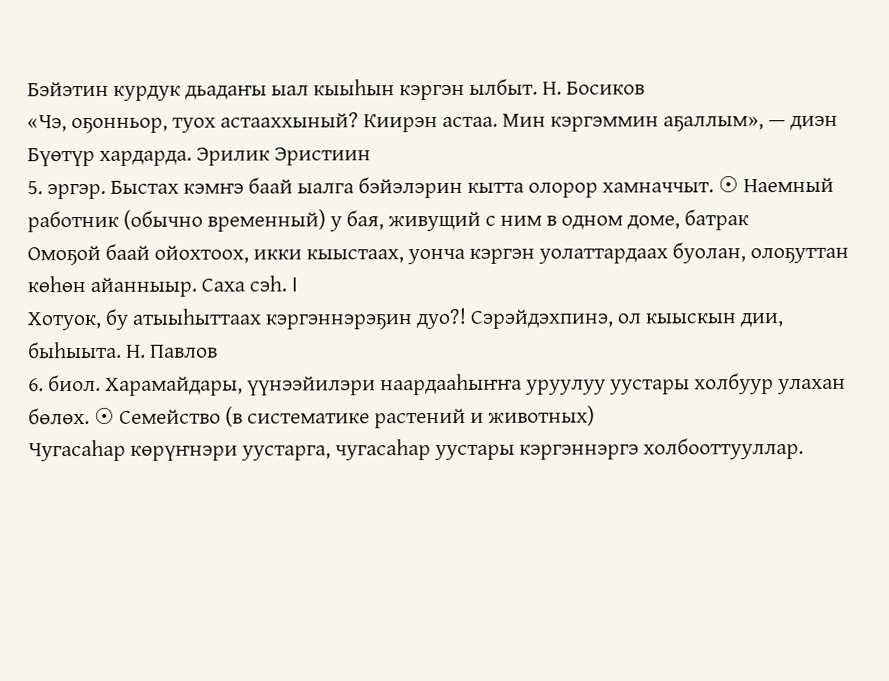Бэйэтин курдук дьадаҥы ыал кыыһын кэргэн ылбыт. Н. Босиков
«Чэ, оҕонньор, туох астааххыный? Киирэн астаа. Мин кэргэммин аҕаллым», — диэн Бүөтүр хардарда. Эрилик Эристиин
5. эргэр. Быстах кэмҥэ баай ыалга бэйэлэрин кытта олорор хамначчыт. ☉ Наемный работник (обычно временный) у бая, живущий с ним в одном доме, батрак
Омоҕой баай ойохтоох, икки кыыстаах, уонча кэргэн уолаттардаах буолан, олоҕуттан көһөн айанныыр. Саха сэһ. I
Хотуок, бу атыыһыттаах кэргэннэрэҕин дуо?! Сэрэйдэхпинэ, ол кыыскын дии, быһыыта. Н. Павлов
6. биол. Харамайдары, үүнээйилэри наардааһыҥҥа уруулуу уустары холбуур улахан бөлөх. ☉ Семейство (в систематике растений и животных)
Чугасаһар көрүҥнэри уустарга, чугасаһар уустары кэргэннэргэ холбооттууллар.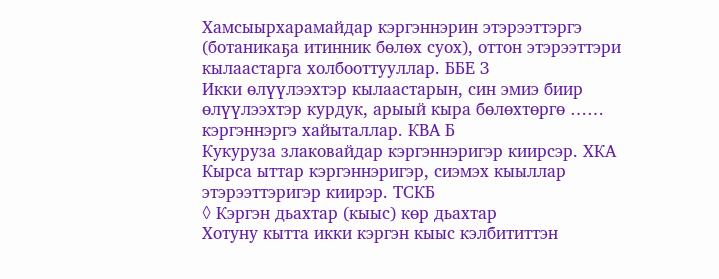Хамсыырхарамайдар кэргэннэрин этэрээттэргэ (ботаникаҕа итинник бөлөх суох), оттон этэрээттэри кылаастарга холбооттууллар. ББЕ З
Икки өлүүлээхтэр кылаастарын, син эмиэ биир өлүүлээхтэр курдук, арыый кыра бөлөхтөргө …… кэргэннэргэ хайыталлар. КВА Б
Кукуруза злаковайдар кэргэннэригэр киирсэр. ХКА
Кырса ыттар кэргэннэригэр, сиэмэх кыыллар этэрээттэригэр киирэр. ТСКБ
◊ Кэргэн дьахтар (кыыс) көр дьахтар
Хотуну кытта икки кэргэн кыыс кэлбититтэн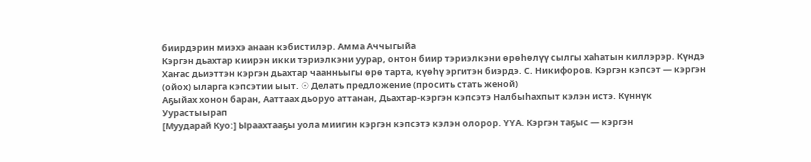биирдэрин миэхэ анаан кэбистилэр. Амма Аччыгыйа
Кэргэн дьахтар киирэн икки тэриэлкэни уурар, онтон биир тэриэлкэни өрөһөлүү сылгы хаһатын киллэрэр. Күндэ
Хаҥас дьиэттэн кэргэн дьахтар чаанньыгы өрө тарта, күөһү эргитэн биэрдэ. С. Никифоров. Кэргэн кэпсэт — кэргэн (ойох) ыларга кэпсэтии ыыт. ☉ Делать предложение (просить стать женой)
Аҕыйах хонон баран, Ааттаах дьоруо аттанан, Дьахтар-кэргэн кэпсэтэ Налбыһахпыт кэлэн истэ. Күннүк Уурастыырап
[Муударай Куо:] Ыраахтааҕы уола миигин кэргэн кэпсэтэ кэлэн олорор. ҮҮА. Кэргэн таҕыс — кэргэн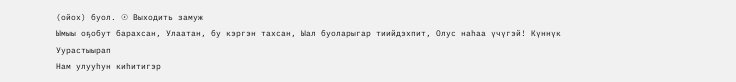(ойох) буол. ☉ Выходить замуж
Ымыы оҕобут барахсан, Улаатан, бу кэргэн тахсан, Ыал буоларыгар тиийдэхпит, Олус наһаа үчүгэй! Күннүк Уурастыырап
Нам улууһун киһитигэр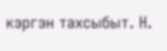кэргэн тахсыбыт. Н.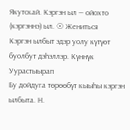Якутскай. Кэргэн ыл — ойохто (кэргэннэ) ыл. ☉ Жениться
Кэргэн ылбыт эдэр уолу күтүөт буолбут дэһэллэр. Күннүк Уурастыырап
Бу дойдуга төрөөбүт кыыһы кэргэн ылбыта. Н.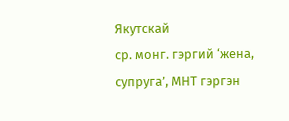Якутскай
ср. монг. гэргий ‘жена, супруга’, МНТ гэргэн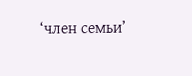‘член семьи’